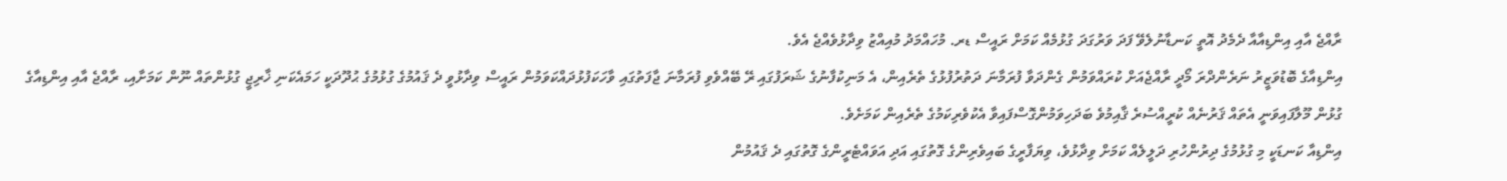ރާއްޖެ އާއި އިންޑިއާއާ ދެމެދު އޮތީ ކަނޑާނުލެވޭ ފަދަ ވަރުގަދަ ގުޅުމެއް ކަމަށް ރައީސް ޑރ. މުހައްމަދު މުއިއްޒު ވިދާޅުވެއްޖެ އެވެ.
އިންޑިއާގެ ބޮޑުވަޒީރު ނަރެންދްރަ މޯދީ ރާއްޖެއަށް ކުރައްވަމުން ގެންދަވާ ފުރަމާނަ ދަތުރުފުޅުގެ ތެރެއިން، އެ މަނިކުފާނުގެ ޝަރަފުގައި ރޭ ބޭއްވެވި ފުރަމާނަ ޖާފަތުގައި ވާހަކަފުޅުދައްކަވަމުން ރައީސް ވިދާޅުވީ ދެ ޤައުމުގެ ގުޅުމުގެ ޙުދޫދަކީ ހަމައެކަނި ޚާރިޖީ ގުޅުންތައް ނޫން ކަމަށާއި، ރާއްޖެ އާއި އިންޑިއާގެ ގުޅުން މޫލާފައިވަނީ އެތައް ޤަރުނެއް ކުރީއްސުރެ ޤާއިމުވެ ބަދަހިވަމުންގޮސްފައިވާ އެކުވެރިކަމުގެ ތެރެއިން ކަމަށެވެ.
އިންޑިއާ ކަނޑަކީ މި ގުޅުމުގެ ދިރުންހުރި ދަލީލެއް ކަމަށް ވިދާޅުވެ، ވިޔަފާރީގެ ބައިވެރިންގެ ގޮތުގައި އަދި އަވައްޓެރީންގެ ގޮތުގައި ދެ ޤައުމުން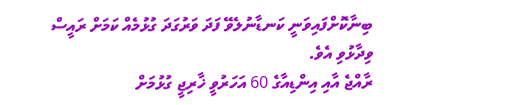ބިނާކޮށްފައިވަނީ ކަނޑާނުލެވޭ ފަދަ ވަރުގަދަ ގުޅުމެއް ކަމަށް ރައީސް ވިދާޅުވި އެވެ.
ރާއްޖެ އާއި އިންޑިއާގެ 60 އަހަރުވީ ޚާރިޖީ ގުޅުމަށް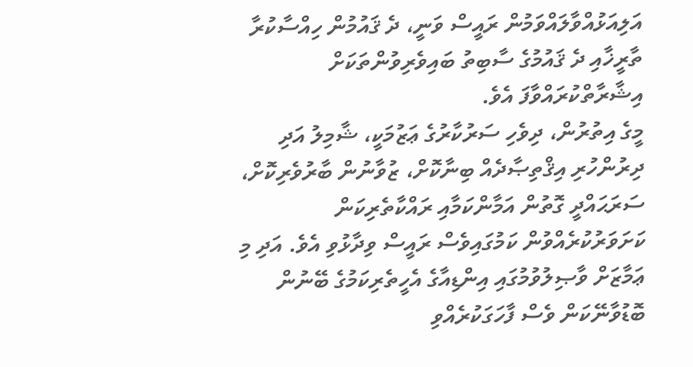އަލިއަޅުއްވާލައްވަމުން ރައީސް ވަނީ، ދެ ޤައުމުން ހިއްސާކުރާ ތާރީޚާއި ދެ ޤައުމުގެ ސާބިތު ބައިވެރިވުންތަކަށް އިޝާރާތްކުރައްވާފަ އެވެ.
މީގެ އިތުރުން، ދިވެހި ސަރުކާރުގެ ޢަޒުމަކީ، ޝާމިލު އަދި ދިރުންހުރި އިޤްތިޞާދެއް ބިނާކޮށް، ޒުވާނުން ބާރުވެރިކޮށް، ސަރަޙައްދީ ގޮތުން އަމާންކަމާއި ރައްކާތެރިކަން ކަށަވަރުކުރެއްވުން ކަމުގައިވެސް ރައީސް ވިދާޅުވި އެވެ. އަދި މި ޢަމާޒަށް ވާޞިލުވުމުގައި އިންޑިއާގެ އެހީތެރިކަމުގެ ބޭނުން ބޮޑުވާނޭކަން ވެސް ފާހަގަކުރެއްވި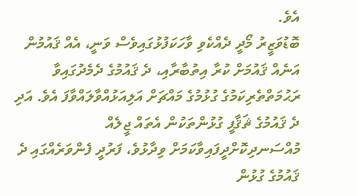އެވެ.
ބޮޑުވަޒީރު މޯދީ ދެއްކެވި ވާހަކަފުޅުގައިވެސް ވަނީ، އެއް ޤައުމުން އަނެއް ޤައުމަށް ކުރާ އިތުބާރާއި، ދެ ޤައުމުގެ ދެމެދުގައިވާ ރަޙުމަތްތެރިކަމުގެ ގުޅުމުގެ މައްޗަށް އަލިއަޅުއްވާލައްވާފަ އެވެ. އަދި ދެ ޤައުމުގެ ޘަޤާފީ ގުޅުންތަކުން އެތައް ޖީލެއް މުއްސަނދިކޮށްދީފައިވާކަމަށް ވިދާޅުވެ، ފަރުދީ ފެންވަރެއްގައި ދެ ޤައުމުގެ ގުޅުން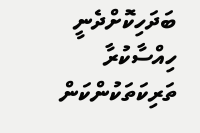ބަދަހިކޮށްދެނީ ހިއްސާކުރާ ތަރިކަތަކުންކަން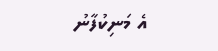އެ މަނިކުފާނު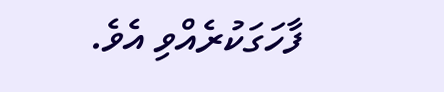ފާހަގަކުރެއްވި އެވެ.